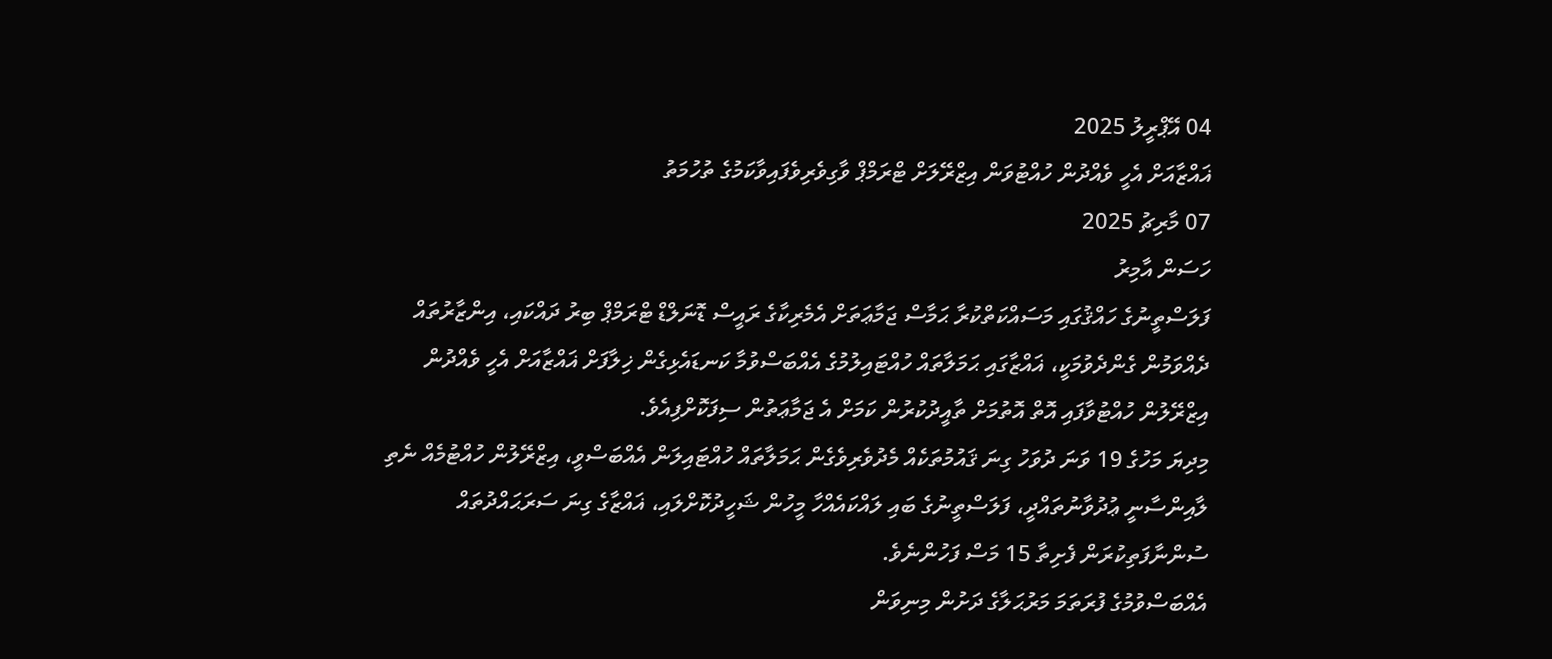04 އޭޕްރީލު 2025
ޣައްޒާއަށް އެހީ ވެއްދުން ހުއްޓުވަން އިޒްރޭލަށް ޓްރަމްޕް ވާގިވެރިވެފައިވާކަމުގެ ތުހުމަތު
07 މާރިޗު 2025
ހަސަން އާމިރު
ފަލަސްތީނުގެ ހައްޤުގައި މަސައްކަތްކުރާ ޙަމާސް ޖަމާޢަތަށް އެމެރިކާގެ ރައީސް ޑޮނަލްޑް ޓްރަމްޕް ބިރު ދައްކައި، އިންޒާރުތައް ދެއްވަމުން ގެންދެވުމަކީ، ޣައްޒާގައި ޙަމަލާތައް ހުއްޓައިލުމުގެ އެއްބަސްވުމާ ކަނޑައެޅިގެން ޚިލާފަށް ޣައްޒާއަށް އެހީ ވެއްދުން އިޒްރޭލުން ހުއްޓުވާފައި އޮތް އޮތުމަށް ތާއީދުކުރުން ކަމަށް އެ ޖަމާޢަތުން ސިފަކޮށްފިއެވެ.
މިދިޔަ މަހުގެ 19 ވަނަ ދުވަހު ގިނަ ޤައުމުތަކެއް މެދުވެރިވެގެން ޙަމަލާތައް ހުއްޓައިލަން އެއްބަސްވީ، އިޒްރޭލުން ހުއްޓުމެއް ނެތި ލާއިންސާނީ ޢުދުވާނުތައްދީ، ފަލަސްތީނުގެ ބައި ލައްކައެއްހާ މީހުން ޝަހީދުކޮށްލައި، ޣައްޒާގެ ގިނަ ސަރަޙައްދުތައް ސުންނާފަތިކުރަން ފެށިތާ 15 މަސް ފަހުންނެވެ.
އެއްބަސްވުމުގެ ފުރަތަމަ މަރުޙަލާގެ ދަށުން މިނިވަން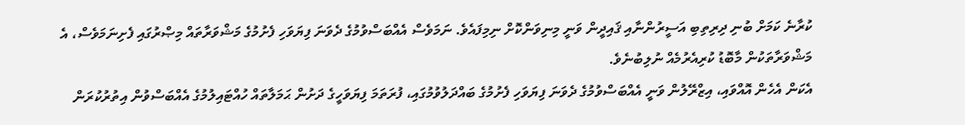ކުރާނެ ކަމަށް ބުނި ދިރިތިބި އަސީރުންނާއި ޤައިދީން ވަނީ މިނިވަންކޮށް ނިމިފައެވެ. ނަމަވެސް އެއްބަސްވުމުގެ ދެވަނަ ފިޔަވަހި ފެށުމުގެ މަޝްވަރާތައް މިޞްރުގައި ފެށިނަމަވެސް، އެ މަޝްވަރާތަކުން މާބޮޑު ކުރިއެރުމެއް ނުލިބުނެވެ.
އެކަން އެހެން އޮއްވައި، އިޒްރޭލުން ވަނީ އެއްބަސްވުމުގެ ދެވަނަ ފިޔަވަހި ފެށުމުގެ ބައްދަލުވުމުގައި، ފުރަތަމަ ފިޔަވަހީގެ ދަށުން ޙަމަލާތައް ހުއްޓައިލުމުގެ އެއްބަސްވުން އިތުރުކުރަން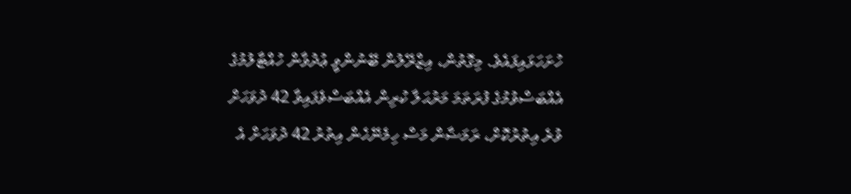ހުށަހަޅައިފައެވެ. މިގޮތުން، އިޒްރޭލުން ބޭނުންވީ ޢުދުވާން ހުއްޓާލުމުގެ އެއްބަސްވުމުގެ ފުރަތަމަ މަރުޙަލާ ކުރިން އެއްބަސްވެފައިވާ 42 ދުވަހަށް ވުރެ އިތުރުކޮށް، ރަމަޟާން މަސް ހިމެނޭހެން އިތުރު 42 ދުވަހަށް އެ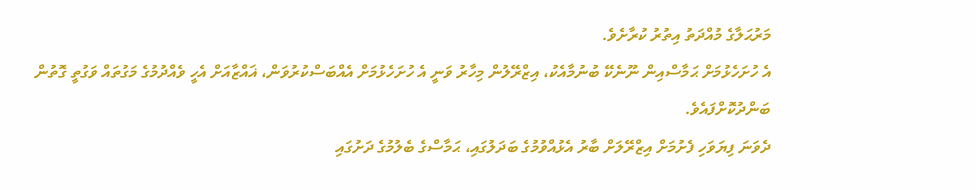މަރުޙަލާގެ މުއްދަތު އިތުރު ކުރާށެވެ.
އެ ހުށަހެޅުމަށް ޙަމާސްއިން ނޫނެކޭ ބުނުމާއެކު، އިޒްރޭލުން މިހާރު ވަނީ އެ ހުށަހެޅުމަށް އެއްބަސްކުރުވަން، ޣައްޒާއަށް އެހީ ވެއްދުމުގެ މަގުތައް ވަގުތީ ގޮތުން ބަންދުކޮށްފައެވެ.
ދެވަނަ ފިޔަވަހި ފެށުމަށް އިޒްރޭލަށް ބާރު އެޅުއްވުމުގެ ބަދަލުގައި، ޙަމާސްގެ ބެލުމުގެ ދަށުގައި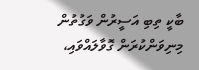ބާކީ ތިބި އަސީރުން ވަގުތުން މިނިވަންކުރަން ގޮވާލައްވައި،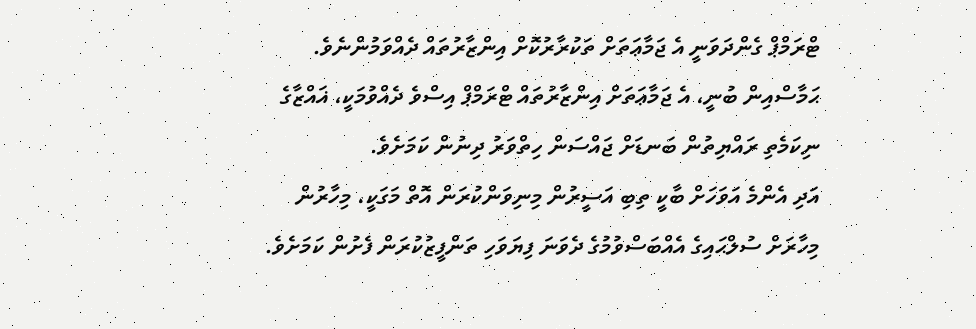ޓްރަމްޕް ގެންދަވަނީ އެ ޖަމާޢަތަށް ތަކުރާރުކޮށް އިންޒާރުތައް ދެއްވަމުންނެވެ.
ޙަމާސްއިން ބުނީ، އެ ޖަމާޢަތަށް އިންޒާރުތައް ޓްރަމްޕް އިސްވެ ދެއްވުމަކީ، ޣައްޒާގެ ނިކަމެތި ރައްޔިތުން ބަނޑަށް ޖައްސަން ހިތްވަރު ދިނުން ކަމަށެވެ.
އަދި އެންމެ އަވަހަށް ބާކީ ތިބި އަސީރުން މިނިވަންކުރަން އޮތް މަގަކީ، މިހާރުން މިހާރަށް ސުލްޙައިގެ އެއްބަސްވުމުގެ ދެވަނަ ފިޔަވަހި ތަންފީޒުކުރަން ފެށުން ކަމަށެވެ.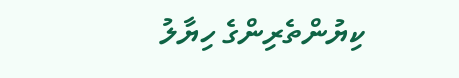ކިޔުންތެރިންގެ ހިޔާލު